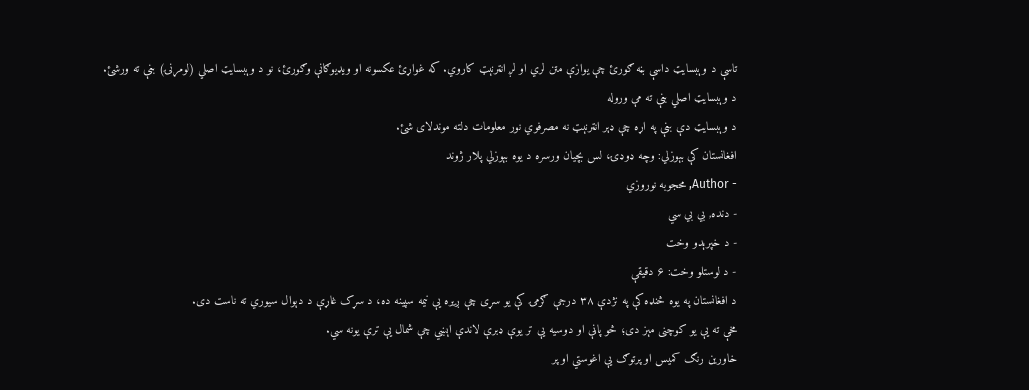تاسې د وېبسایټ داسې بڼه ګورئ چې یوازې متن لري او لږ انټرنېټ کاروي. که غواړئ عکسونه او ویډیوګانې وګورئ، نو د وېبسایټ اصلي (لومړنۍ) بڼې ته ورشئ.
د وېبسایټ اصلي بڼې ته مې وروله
د وېبسایټ دې بڼې په اړه چې ډېر انټرنېټ نه مصرفوي نور معلومات دلته موندلای شئ.
افغانستان کې بېوزلي: وچه ډوډۍ، لس بچیان ورسره د یوه بېوزلي پلار ژوند
- Author, محجوبه نوروزي
- دنده, بي بي سي
- د خپرېدو وخت
- د لوستلو وخت: ۶ دقیقې
د افغانستان په یوه څنډه کې په نژدې ۳۸ درجې ګرمۍ کې یو سړی چې ږیره یې نیمه سپینه ده، د سړک غاړې د دېوال سیوري ته ناست دی.
مخې ته یې یو کوچنی مېز دی؛ څو پاڼې او دوسیه یې تر یوې ډبرې لاندې اېښي چې شمال یې ترې یونه سي.
خاورین رنګ کمیس او پرتوګ یې اغوستي او پر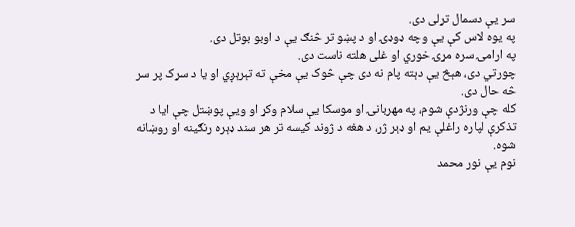سر یې دسمال تړلی دی.
په یوه لاس کې یې وچه ډوډۍ او د پښو تر څنګ یې د اوبو بوتل دی.
په ارامۍ سره مړۍ خوري او غلی هلته ناست دی.
چورتي دی، هېڅ یې دېته پام نه دی چې څوک یې مخې ته تېرېږي او یا د سړک پر سر څه حال دی.
کله چې ورنژدې شوم، په مهربانۍ او موسکا یې سلام وکړ او ویې پوښتل چې ایا د تذکرې لپاره راغلې یم او ډېر ژر، د هغه د ژوند کیسه تر هر سند ډېره رنګینه او روښانه شوه.
نوم یې نور محمد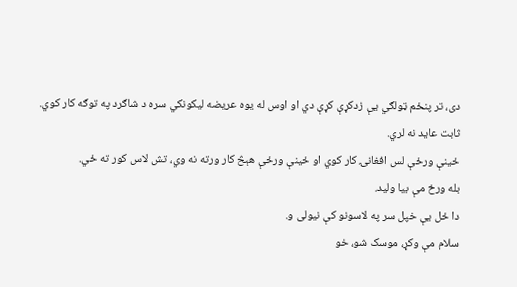دی، تر پنځم ټولګي یې زدکړې کړې دي او اوس له یوه عریضه لیکونکي سره د شاګرد په توګه کار کوي.
ثابت عاید نه لري.
ځینې ورځې لس افغانۍ کار کوي او ځینې ورځې هېڅ کار ورته نه وي، تش لاس کور ته ځي.
بله ورځ مې بیا ولید.
دا ځل یې خپل سر په لاسونو کې نیولی و.
سلام مې وکړ، موسک شو، خو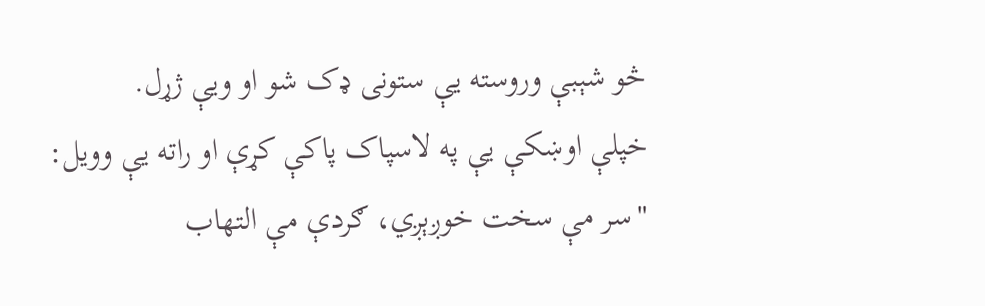څو شېبې وروسته یې ستونی ډک شو او ویې ژړل.
خپلې اوښکې یې په لاسپاک پاکې کړې او راته یې وویل:
"سر مې سخت خوږېږي، ګردې مې التهاب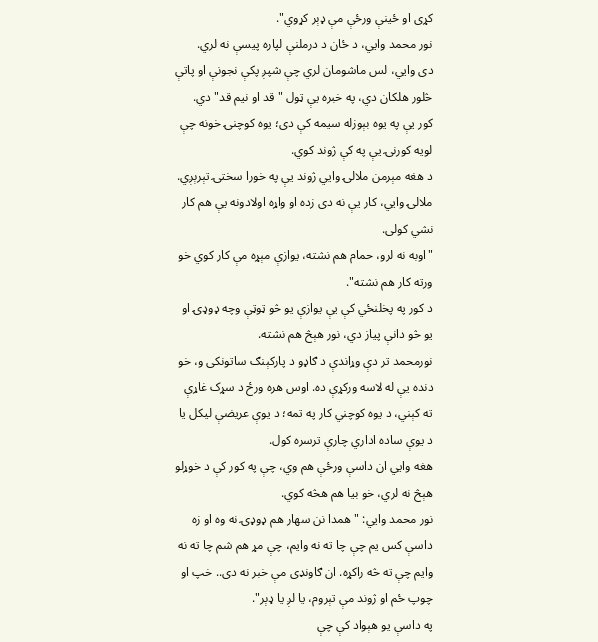کړی او ځینې ورځې مې ډېر کړوي".
نور محمد وایي، د ځان د درملنې لپاره پیسې نه لري.
دی وایي، لس ماشومان لري چې شپږ پکې نجونې او پاتې څلور هلکان دي، په خبره یې ټول " قد او نیم قد" دي.
کور یې په یوه بېوزله سیمه کې دی؛ یوه کوچنۍ خونه چې لویه کورنۍ یې په کې ژوند کوي.
د هغه مېرمن ملالۍ وايي ژوند یې په خورا سختۍ تېرېږي.
ملالۍ وايي، کار یې نه دی زده او واړه اولادونه یې هم کار نشي کولی.
"اوبه نه لرو، حمام هم نشته، یوازې مېړه مې کار کوي خو ورته کار هم نشته".
د کور په پخلنځي کې یې یوازې یو څو ټوټې وچه ډوډۍ او یو څو دانې پیاز دي، نور هېڅ هم نشته.
نورمحمد تر دې وړاندې د ګاډو د پارکېنګ ساتونکی و، خو دنده یې له لاسه ورکړې ده. اوس هره ورځ د سړک غاړې ته کېني، د یوه کوچني کار په تمه؛ د یوې عریضې لیکل یا د یوې ساده اداري چارې ترسره کول.
هغه وايي ان داسې ورځې هم وي، چې په کور کې د خوړلو هېڅ نه لري، خو بیا هم هڅه کوي.
نور محمد وایي: "همدا نن سهار هم ډوډۍ نه وه او زه داسې کس یم چې چا ته نه وایم، چې مړ هم شم چا ته نه وایم چې ته څه راکړه. ان ګاونډی مې خبر نه دی.. خپ او چوپ ځم او ژوند مې تېروم، یا لږ یا ډېر".
په داسې یو هېواد کې چې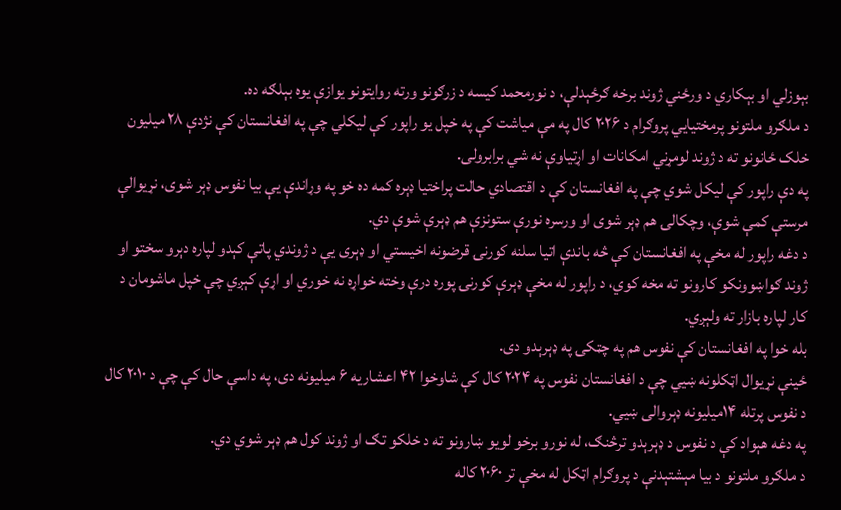بېوزلي او بېکاري د ورځني ژوند برخه ګرځېدلې، د نورمحمد کیسه د زرګونو ورته روایتونو یوازې یوه بېلګه ده.
د ملګرو ملتونو پرمختیايي پروګرام د ۲۰۲۶ کال په مې میاشت کې په خپل یو راپور کې لیکلي چې په افغانستان کې نژدې ۲۸ میلیون خلک ځانونو ته د ژوند لومړني امکانات او اړتیاوې نه شي برابرولی.
په دې راپور کې لیکل شوي چې په افغانستان کې د اقتصادي حالت پراختیا ډېره کمه ده خو په وړاندې یې بیا نفوس ډېر شوی، نړیوالې مرستې کمې شوې، وچکالۍ هم ډېر شوی او ورسره نورې ستونزې هم ډېرې شوې دي.
د دغه راپور له مخې په افغانستان کې څه باندې اتیا سلنه کورنۍ قرضونه اخیستي او ډېری یې د ژوندي پاتې کېدو لپاره دېرو سختو او ژوند ګواښوونکو کارونو ته مخه کوي، د راپور له مخې ډېرې کورنۍ پوره درې وخته خواړه نه خوري او اړې کېږي چې خپل ماشومان د کار لپاره بازار ته ولېږي.
بله خوا په افغانستان کې نفوس هم په چټکۍ په ډېرېدو دی.
ځینې نړیوال اټکلونه ښيي چې د افغانستان نفوس په ۲۰۲۴ کال کې شاوخوا ۴۲ اعشاریه ۶ میلیونه دی، په داسې حال کې چې د ۲۰۱۰ کال د نفوس پرتله ۱۴میلیونه ډېروالی ښيي.
په دغه هېواد کې د نفوس د ډېرېدو ترڅنګ، له نورو برخو لویو ښارونو ته د خلکو تګ او ژوند کول هم ډېر شوي دي.
د ملګرو ملتونو د بیا مېشتېدنې د پروګرام اټکل له مخې تر ۲۰۶۰ کاله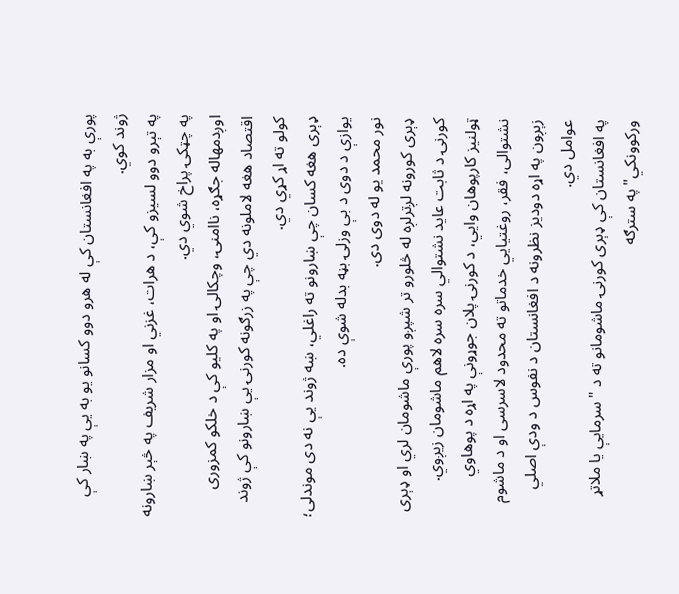پورې به په افغانستان کې له هرو دوو کسانو یو به یې په ښار کې ژوند کوي.
په تېرو دوو لسیزو کې، د هرات، غزني او مزار شریف په څېر ښارونه په چټکۍ پراخ شوي دي.
اوږدمهاله جګړه، ناامنۍ، وچکالۍ او په کلیو کې د خلکو کمزوری اقتصاد هغه لاملونه دي چې په زرګونه کورنۍ یې ښارونو کې ژوند کولو ته اړ کړي دي.
ډېری هغه کسان چې ښارونو ته راغلي، ښه ژوند یې نه دی موندلی؛ یوازې د دوی د بې وزلۍ بڼه بدله شوې ده.
نور محمد یو له دوی دی.
ډېری کورونه لږترلږه له څلورو تر شپږو پورې ماشومان لري او ډېری کورنۍ د ثابت عاید نشتوالي سره سره لاهم ماشومان زیږوي.
ټولنیز کارپوهان وايي، د کورنۍ پلان جوړونې په اړه د پوهاوي نشتوالی، فقر، روغتیایي خدماتو ته محدود لاسرسی او د ماشوم زېږون په اړه دودیز نظرونه د افغانستان د نفوس د ودې اصلي عوامل دي.
په افغانستان کې ډېری کورنۍ ماشومانو ته د "سرمایې یا ملاتړ ورکوونکي" په سترګه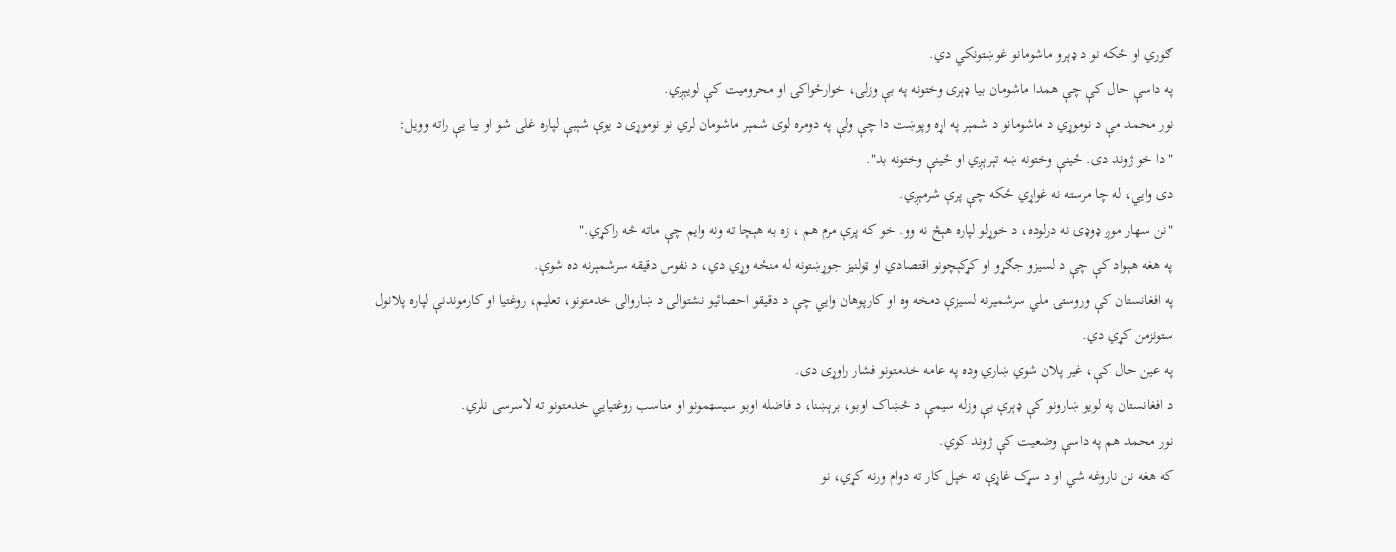ګوري او ځکه نو د ډېرو ماشومانو غوښتونکي دي.
په داسې حال کې چې همدا ماشومان بیا ډېری وختونه په بې وزلۍ، خوارځواکۍ او محرومیت کې لویېږي.
نور محمد مې د نوموړي د ماشومانو د شمېر په اړه وپوښت دا چې ولې په دومره لوی شمېر ماشومان لري نو نوموړی د یوې شېبې لپاره غلی شو او بیا یې راته وویل:
"دا خو ژوند دی. ځینې وختونه ښه تېرېږي او ځینې وختونه بد".
دی وایي، له چا مرسته نه غواړي ځکه چې پرې شرمېږي.
"نن سهار موږ ډوډۍ نه درلوده، د خوړلو لپاره هېڅ نه وو. خو که پرې مرم هم ، زه به هېچا ته ونه وایم چې ماته څه راکړي."
په هغه هېواد کې چې د لسیزو جګړو او کړکېچونو اقتصادي او ټولنیز جوړښتونه له منځه وړي دي، د نفوس دقیقه سرشمېرنه ده شوې.
په افغانستان کې وروستۍ ملي سرشمیرنه لسیزې دمخه وه او کارپوهان وايي چې د دقیقو احصائیو نشتوالی د ښاروالۍ خدمتونو، تعلیم، روغتیا او کارموندنې لپاره پلانول ستونزمن کړي دي.
په عین حال کې، غیر پلان شوي ښاري وده په عامه خدمتونو فشار راوړی دی.
د افغانستان په لویو ښارونو کې ډېرې بې وزله سیمې د څښاک اوبو، برېښنا، د فاضله اوبو سیسټمونو او مناسب روغتیایي خدمتونو ته لاسرسی نلري.
نور محمد هم په داسې وضعیت کې ژوند کوي.
که هغه نن ناروغه شي او د سړک غاړې ته خپل کار ته دوام ورنه کړي، نو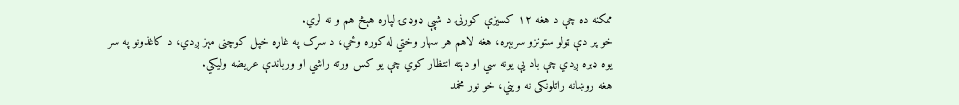ممکنه ده چې د هغه ۱۲ کسیزې کورنۍ د شپې ډوډۍ لپاره هېڅ هم و نه لري.
خو پر دې ټولو ستونزو سربېره، هغه لاهم هر سهار وختي له کوره وځي، د سړک په غاړه خپل کوچنی مېز ږدي، د کاغذونو په سر یوه ډبره ږدي چې باد یې یونه سي او دېته انتظار کوي چې یو کس ورته راشي او ورباندې عریضه ولیکي.
هغه روښانه راتلونکی نه ویني، خو نور مخمد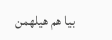بیا هم هیلهمن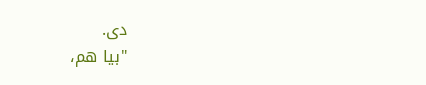دی.
"بیا هم،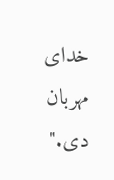خدای مهربان دی."